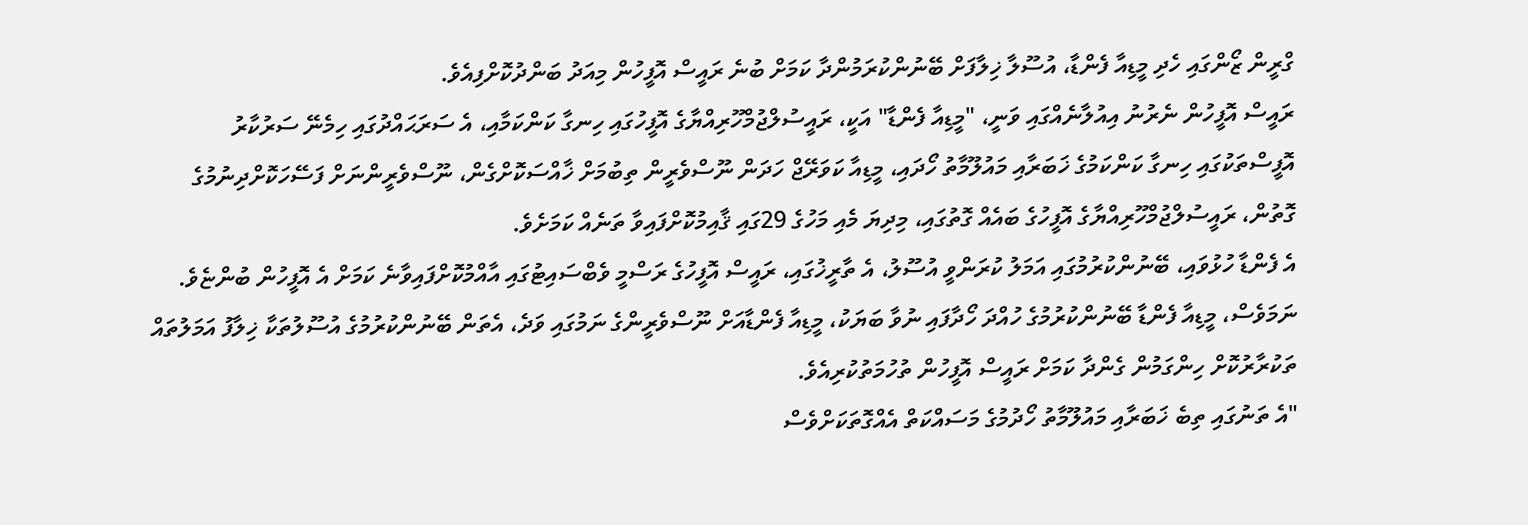ގްރީން ޒޯންގައި ހެދި މީޑިއާ ފެންޑާ، އުސޫލާ ޚިލާފަށް ބޭނުންކުރަމުންދާ ކަމަށް ބުނެ ރައީސް އޮފީހުން މިއަދު ބަންދުކޮށްފިއެވެ.
ރައީސް އޮފީހުން ނެރުނު އިއުލާނެއްގައި ވަނީ، "މީޑިއާ ފެންޑާ" އަކީ، ރައީސުލްޖުމްހޫރިއްޔާގެ އޮފީހުގައި ހިނގާ ކަންކަމާއި، އެ ސަރަޙައްދުގައި ހިމެނޭ ސަރުކާރު އޮފީސްތަކުގައި ހިނގާ ކަންކަމުގެ ޚަބަރާއި މައުލޫމާތު ހޯދައި، މީޑިއާ ކަވަރޭޖް ހަދަން ނޫސްވެރީން ތިބުމަށް ޚާއްސަކޮށްގެން، ނޫސްވެރީންނަށް ފަސޭހަކޮށްދިނުމުގެ ގޮތުން، ރައީސުލްޖުމްހޫރިއްޔާގެ އޮފީހުގެ ބައެއް ގޮތުގައި، މިދިޔަ މެއި މަހުގެ 29ގައި ޤާއިމުކޮށްފައިވާ ތަނެއް ކަމަށެވެ.
އެ ފެންޑާ ހުޅުވައި، ބޭނުންކުރުމުގައި އަމަލު ކުރަންވީ އުސޫލު، އެ ތާރީޚުގައި، ރައީސް އޮފީހުގެ ރަސްމީ ވެބްސައިޓުގައި އާއްމުކޮށްފައިވާނެ ކަމަށް އެ އޮފީހުން ބުންޏެވެ.
ނަމަވެސް، މީޑިއާ ފެންޑާ ބޭނުންކުރުމުގެ ހުއްދަ ހޯދާފައި ނުވާ ބަޔަކު، މީޑިއާ ފެންޑާއަށް ނޫސްވެރީންގެ ނަމުގައި ވަދެ، އެތަން ބޭނުންކުރުމުގެ އުސޫލުތަކާ ޚިލާފު އަމަލުތައް ތަކުރާރުކޮށް ހިންގަމުން ގެންދާ ކަމަށް ރައީސް އޮފީހުން ތުހުމަތުކުރިއެވެ.
"އެ ތަނުގައި ތިބެ ޚަބަރާއި މައުލޫމާތު ހޯދުމުގެ މަސައްކަތް އެއްގޮތަކަށްވެސް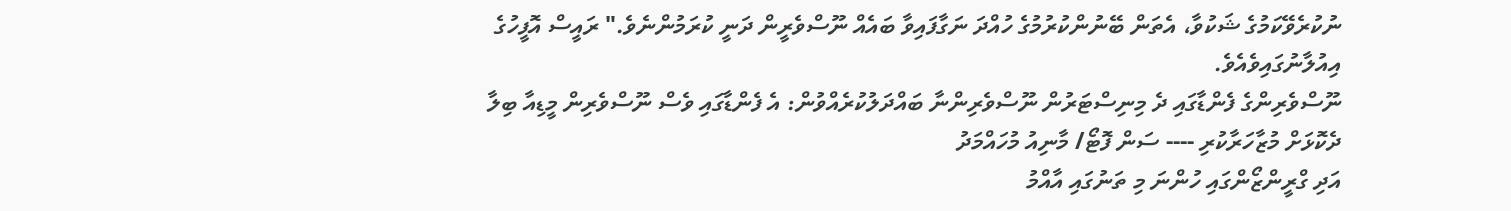ނުކުރެވޭކަމުގެ ޝަކުވާ، އެތަން ބޭނުންކުރުމުގެ ހުއްދަ ނަގާފައިވާ ބައެއް ނޫސްވެރީން ދަނީ ކުރަމުންނެވެ." ރައީސް އޮފީހުގެ އިއުލާނުގައިވެއެވެ.
ނޫސްވެރިންގެ ފެންޑާގައި ދެ މިނިސްޓަރުން ނޫސްވެރިންނާ ބައްދަލުކުރެއްވުން: އެ ފެންޑާގައި ވެސް ނޫސްވެރިން މީޑިއާ ބިލާ ދެކޮޅަށް މުޒާހަރާކުރި ---- ސަން ފޮޓޯ/ މާނިއު މުހައްމަދު
އަދި ގްރީންޒޯންގައި ހުންނަ މި ތަނުގައި އާއްމު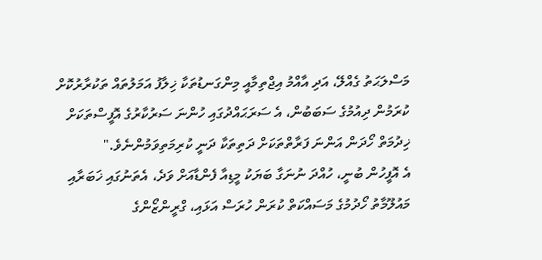މަސްލަޙަތު ގެއްލޭ، އަދި އާއްމު އިޖްތިމާއީ މިންގަނޑުތަކާ ޚިލާފު އަމަލުތައް ތަކުރާރުކޮށް ކުރަމުން ދިއުމުގެ ސަބަބުން، އެ ސަރަޙައްދުގައި ހުންނަ ސަރުކާރުގެ އޮފީސްތަކަށް ޚިދުމަތް ހޯދަން އަންނަ ފަރާތްތަކަށް ދަތިތަކާ ދަނީ ކުރިމަތިވަމުންނެވެ."
އެ އޮފީހުން ބުނީ، ހުއްދަ ނުނަގާ ބަޔަކު މީޑިއާ ފެންޑާއަށް ވަދެ، އެތަނުގައި ޚަބަރާއި މައުލޫމާތު ހޯދުމުގެ މަސައްކަތް ކުރަން ހުރަސް އަޅައި، ގްރީންޒޯންގެ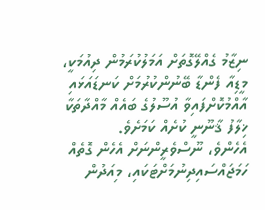ނިޒާމު ގެއްލޭގޮތަށް އަމަލުކުރަމުން ދިއުމަކީ، މީޑިއާ ފެންޑާ ބޭނުންކުރުމަށް ކަނޑައަޅައި އާއްމުކޮށްފައިވާ އުސޫލުގެ ބައެއް މާއްދާތަކާ ޚިލާފު ޤާނޫނީ ކުށެއް ކަމަށެވެ.
އެހެންވެ، ނޫސްވެރީންނަށް އެހެން ގޮތެއް ހަމަޖައްސައިދިނުމަށްޓަކައި، މިއަދުން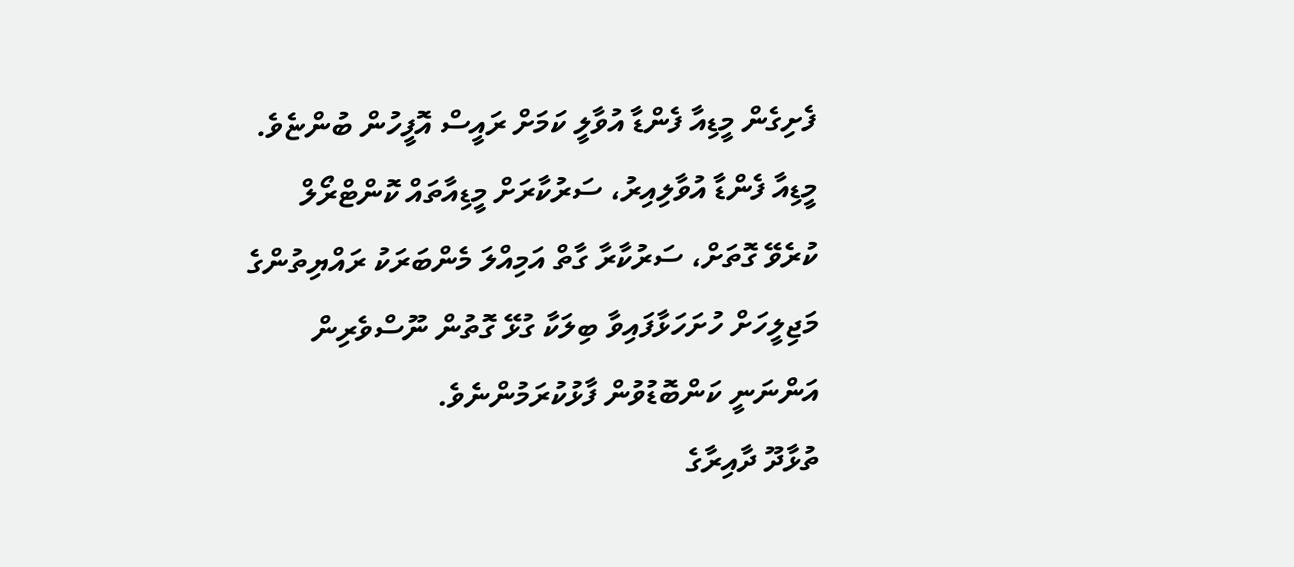ފެށިގެން މީޑިއާ ފެންޑާ އުވާލީ ކަމަށް ރައީސް އޮފީހުން ބުންޏެވެ.
މީޑިއާ ފެންޑާ އުވާލިއިރު، ސަރުކާރަށް މީޑިއާތައް ކޮންޓްރޯލް ކުރެވޭ ގޮތަށް، ސަރުކާރާ ގާތް އަމިއްލަ މެންބަރަކު ރައްޔިތުންގެ މަޖިލީހަށް ހުށަހަޅާފައިވާ ބިލަކާ ގުޅޭ ގޮތުން ނޫސްވެރިން އަންނަނީ ކަންބޮޑުވުން ފާޅުކުރަމުންނެވެ.
ތުޅާދޫ ދާއިރާގެ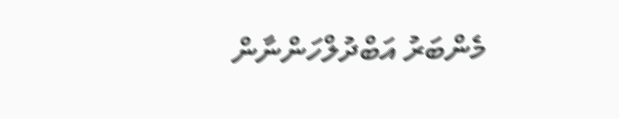މެންބަރު އަބްދުލްހަންނާން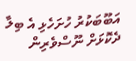އަބޫބަކުރު ހުށަހެޅި އެ ބިލާ ދެކޮޅަށް ނޫސްވެރިން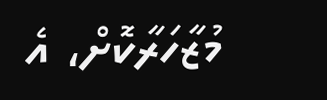މުޒާހަރާކޮށް، އެ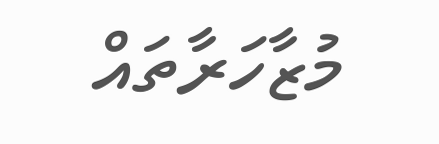މުޒާހަރާތައް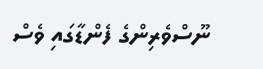ނޫސްވެރިންގެ ފެންޑާގައި ވެސް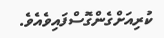ކުރިއަށްގެންގޮސްފައިވެއެވެ.